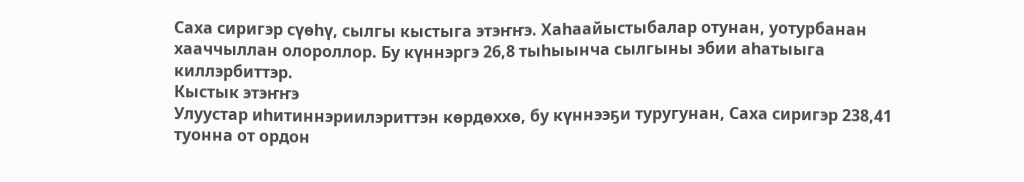Саха сиригэр сүөһү, сылгы кыстыга этэҥҥэ. Хаһаайыстыбалар отунан, уотурбанан хааччыллан олороллор. Бу күннэргэ 26,8 тыһыынча сылгыны эбии аһатыыга киллэрбиттэр.
Кыстык этэҥҥэ
Улуустар иһитиннэриилэриттэн көрдөххө, бу күннээҕи туругунан, Саха сиригэр 238,41 туонна от ордон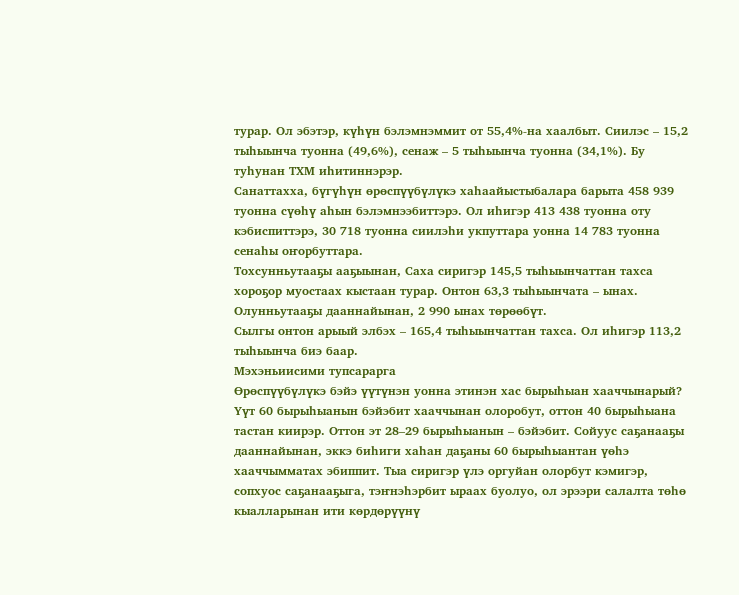турар. Ол эбэтэр, күһүн бэлэмнэммит от 55,4%-на хаалбыт. Сиилэс – 15,2 тыһыынча туонна (49,6%), сенаж – 5 тыһыынча туонна (34,1%). Бу туһунан ТХМ иһитиннэрэр.
Санаттахха, бүгүһүн өрөспүүбүлүкэ хаһаайыстыбалара барыта 458 939 туонна сүөһү аһын бэлэмнээбиттэрэ. Ол иһигэр 413 438 туонна оту кэбиспиттэрэ, 30 718 туонна сиилэһи укпуттара уонна 14 783 туонна сенаһы оҥорбуттара.
Тохсунньутааҕы ааҕыынан, Саха сиригэр 145,5 тыһыынчаттан тахса хороҕор муостаах кыстаан турар. Онтон 63,3 тыһыынчата – ынах. Олунньутааҕы дааннайынан, 2 990 ынах төрөөбүт.
Сылгы онтон арыый элбэх – 165,4 тыһыынчаттан тахса. Ол иһигэр 113,2 тыһыынча биэ баар.
Мэхэньиисими тупсарарга
Өрөспүүбүлүкэ бэйэ үүтүнэн уонна этинэн хас бырыһыан хааччынарый? Үүт 60 бырыһыанын бэйэбит хааччынан олоробут, оттон 40 бырыһыана тастан киирэр. Оттон эт 28–29 бырыһыанын – бэйэбит. Сойуус саҕанааҕы дааннайынан, эккэ биһиги хаһан даҕаны 60 бырыһыантан үөһэ хааччымматах эбиппит. Тыа сиригэр үлэ оргуйан олорбут кэмигэр, сопхуос саҕанааҕыга, тэҥнэһэрбит ыраах буолуо, ол эрээри салалта төһө кыалларынан ити көрдөрүүнү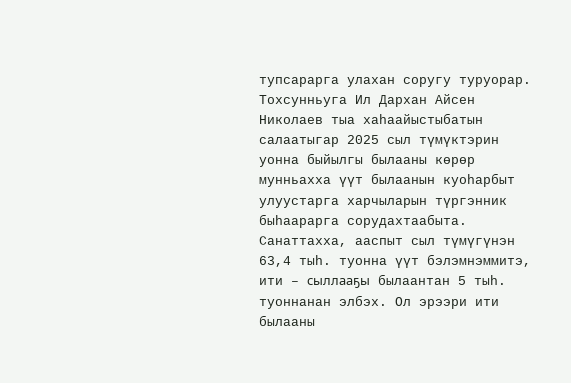тупсарарга улахан соругу туруорар.
Тохсунньуга Ил Дархан Айсен Николаев тыа хаһаайыстыбатын салаатыгар 2025 сыл түмүктэрин уонна быйылгы былааны көрөр мунньахха үүт былаанын куоһарбыт улуустарга харчыларын түргэнник быһаарарга сорудахтаабыта.
Санаттахха, ааспыт сыл түмүгүнэн 63,4 тыһ. туонна үүт бэлэмнэммитэ, ити – сыллааҕы былаантан 5 тыһ. туоннанан элбэх. Ол эрээри ити былааны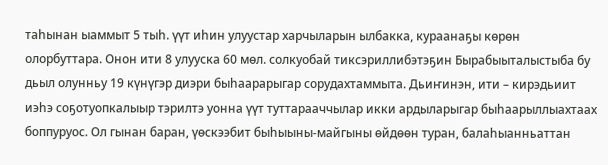таһынан ыаммыт 5 тыһ. үүт иһин улуустар харчыларын ылбакка, кураанаҕы көрөн олорбуттара. Онон ити 8 улууска 60 мөл. солкуобай тиксэриллибэтэҕин Бырабыыталыстыба бу дьыл олунньу 19 күнүгэр диэри быһаарарыгар сорудахтаммыта. Дьиҥинэн, ити – кирэдьиит иэһэ соҕотуопкалыыр тэрилтэ уонна үүт туттарааччылар икки ардыларыгар быһаарыллыахтаах боппуруос. Ол гынан баран, үөскээбит быһыыны-майгыны өйдөөн туран, балаһыанньаттан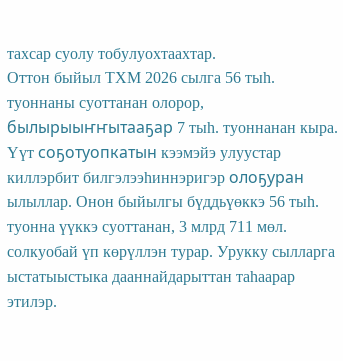тахсар суолу тобулуохтаахтар.
Оттон быйыл ТХМ 2026 сылга 56 тыһ. туоннаны суоттанан олорор, былырыыҥҥытааҕар 7 тыһ. туоннанан кыра. Үүт соҕотуопкатын кээмэйэ улуустар киллэрбит билгэлээһиннэригэр олоҕуран ылыллар. Онон быйылгы бүддьүөккэ 56 тыһ. туонна үүккэ суоттанан, 3 млрд 711 мөл. солкуобай үп көрүллэн турар. Урукку сылларга ыстатыыстыка дааннайдарыттан таһаарар этилэр.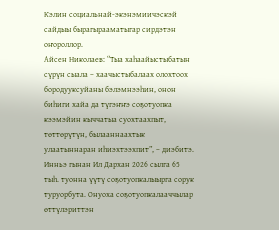Кэлин социальнай-экэнэмиичэскэй сайдыы бырагырааматыгар сирдэтэн оҥороллор.
Айсен Николаев: “Тыа хаһаайыстыбатын сүрүн сыала – хаачыстыбалаах олохтоох бородууксуйаны бэлэмнээһин, онон биһиги хайа да түгэҥҥэ соҕотуопка кээмэйин кыччатыа суохтаахпыт, төттөрүтүн, былааннаахтык улаатыннаран иһиэхтээхпит”, – диэбитэ. Инньэ гынан Ил Дархан 2026 сылга 65 тыһ. туонна үүтү соҕотуопкалыырга сорук туруорбута. Онуоха соҕотуопкалааччылар өттүлэриттэн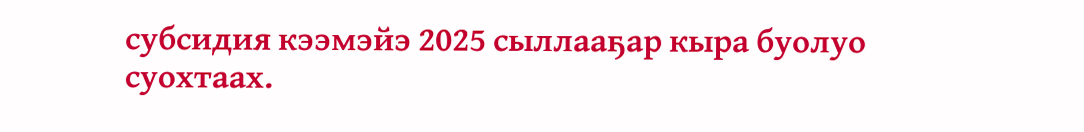субсидия кээмэйэ 2025 сыллааҕар кыра буолуо суохтаах.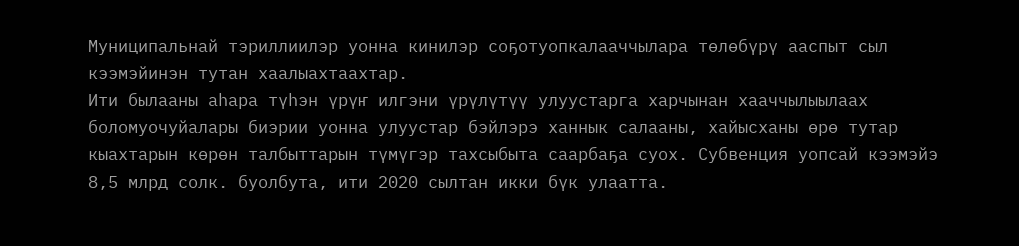Муниципальнай тэриллиилэр уонна кинилэр соҕотуопкалааччылара төлөбүрү ааспыт сыл кээмэйинэн тутан хаалыахтаахтар.
Ити былааны аһара түһэн үрүҥ илгэни үрүлүтүү улуустарга харчынан хааччылыылаах боломуочуйалары биэрии уонна улуустар бэйлэрэ ханнык салааны, хайысханы өрө тутар кыахтарын көрөн талбыттарын түмүгэр тахсыбыта саарбаҕа суох. Субвенция уопсай кээмэйэ 8,5 млрд солк. буолбута, ити 2020 сылтан икки бүк улаатта.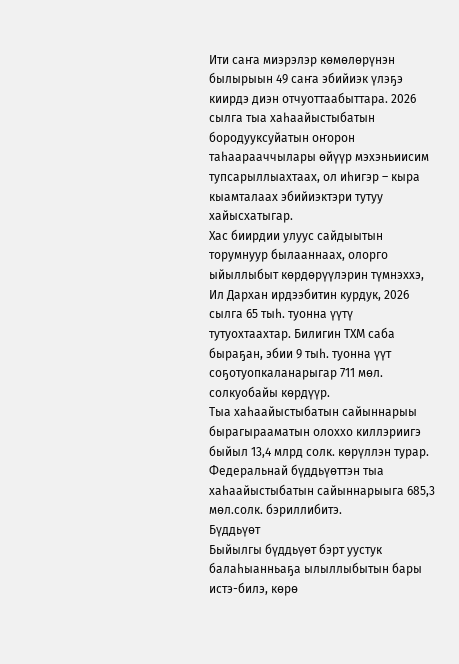Ити саҥа миэрэлэр көмөлөрүнэн былырыын 49 саҥа эбийиэк үлэҕэ киирдэ диэн отчуоттаабыттара. 2026 сылга тыа хаһаайыстыбатын бородууксуйатын оҥорон таһаарааччылары өйүүр мэхэньиисим тупсарыллыахтаах, ол иһигэр – кыра кыамталаах эбийиэктэри тутуу хайысхатыгар.
Хас биирдии улуус сайдыытын торумнуур былааннаах, олорго ыйыллыбыт көрдөрүүлэрин түмнэххэ, Ил Дархан ирдээбитин курдук, 2026 сылга 65 тыһ. туонна үүтү тутуохтаахтар. Билигин ТХМ саба быраҕан, эбии 9 тыһ. туонна үүт соҕотуопкаланарыгар 711 мөл. солкуобайы көрдүүр.
Тыа хаһаайыстыбатын сайыннарыы бырагырааматын олоххо киллэриигэ быйыл 13,4 млрд солк. көрүллэн турар. Федеральнай бүддьүөттэн тыа хаһаайыстыбатын сайыннарыыга 685,3 мөл.солк. бэриллибитэ.
Бүддьүөт
Быйылгы бүддьүөт бэрт уустук балаһыанньаҕа ылыллыбытын бары истэ-билэ, көрө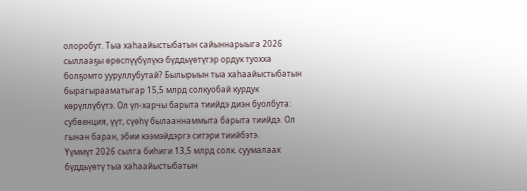олоробут. Тыа хаһаайыстыбатын сайыннарыыга 2026 сыллааҕы өрөспүүбүлүкэ бүддьүөтүгэр ордук туохха болҕомто ууруллубутай? Былырыын тыа хаһаайыстыбатын бырагырааматыгар 15,5 млрд солкуобай курдук көрүллүбүтэ. Ол үп-харчы барыта тиийдэ диэн буолбута: субвенция, үүт, сүөһү былааннаммыта барыта тиийдэ. Ол гынан баран, эбии кээмэйдэргэ ситэри тиийбэтэ.
Үүммүт 2026 сылга биһиги 13,5 млрд солк. суумалаах бүддьүөтү тыа хаһаайыстыбатын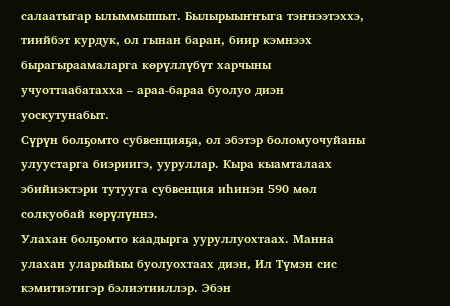салаатыгар ылыммыппыт. Былырыыҥҥыга тэҥнээтэххэ, тиийбэт курдук, ол гынан баран, биир кэмнээх бырагыраамаларга көрүллүбүт харчыны учуоттаабатахха – араа-бараа буолуо диэн уоскутунабыт.
Сүрүн болҕомто субвенцияҕа, ол эбэтэр боломуочуйаны улуустарга биэриигэ, ууруллар. Кыра кыамталаах эбийиэктэри тутууга субвенция иһинэн 590 мөл солкуобай көрүлүннэ.
Улахан болҕомто каадырга ууруллуохтаах. Манна улахан уларыйыы буолуохтаах диэн, Ил Түмэн сис кэмитиэтигэр бэлиэтииллэр. Эбэн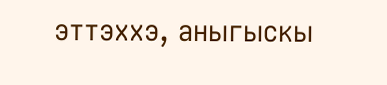эттэххэ, аныгыскы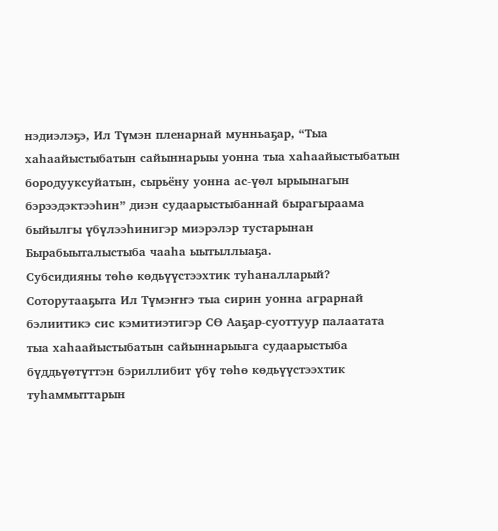нэдиэлэҕэ, Ил Түмэн пленарнай мунньаҕар, “Тыа хаһаайыстыбатын сайыннарыы уонна тыа хаһаайыстыбатын бородууксуйатын, сырьёну уонна ас-үөл ырыынагын бэрээдэктээһин” диэн судаарыстыбаннай бырагыраама быйылгы үбүлээһинигэр миэрэлэр тустарынан Бырабыыталыстыба чааһа ыытыллыаҕа.
Субсидияны төһө көдьүүстээхтик туһаналларый?
Соторутааҕыта Ил Түмэҥҥэ тыа сирин уонна аграрнай бэлиитикэ сис кэмитиэтигэр СӨ Ааҕар-суоттуур палаатата тыа хаһаайыстыбатын сайыннарыыга судаарыстыба бүддьүөтүттэн бэриллибит үбү төһө көдьүүстээхтик туһаммыттарын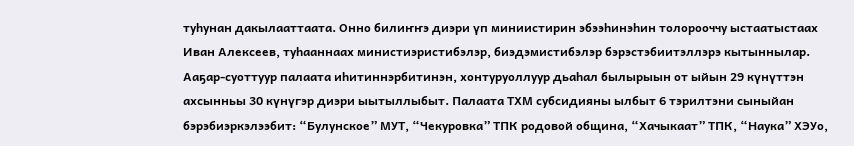туһунан дакылааттаата. Онно билиҥҥэ диэри үп миниистирин эбээһинэһин толорооччу ыстаатыстаах Иван Алексеев, туһааннаах министиэристибэлэр, биэдэмистибэлэр бэрэстэбиитэллэрэ кытыннылар.
Ааҕар-суоттуур палаата иһитиннэрбитинэн, хонтуруоллуур дьаһал былырыын от ыйын 29 күнүттэн ахсынньы 30 күнүгэр диэри ыытыллыбыт. Палаата ТХМ субсидияны ылбыт 6 тэрилтэни сыныйан бэрэбиэркэлээбит: “Булунское” МУТ, “Чекуровка” ТПК родовой община, “Хачыкаат” ТПК, “Наука” ХЭУо,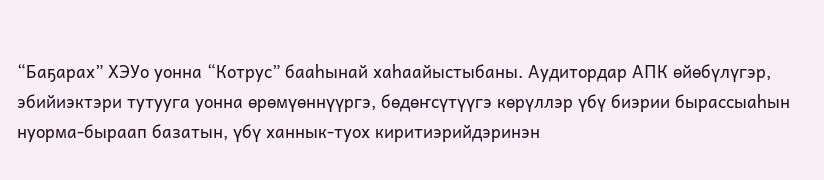“Баҕарах” ХЭУо уонна “Котрус” бааһынай хаһаайыстыбаны. Аудитордар АПК өйөбүлүгэр, эбийиэктэри тутууга уонна өрөмүөннүүргэ, бөдөҥсүтүүгэ көрүллэр үбү биэрии бырассыаһын нуорма-быраап базатын, үбү ханнык-туох киритиэрийдэринэн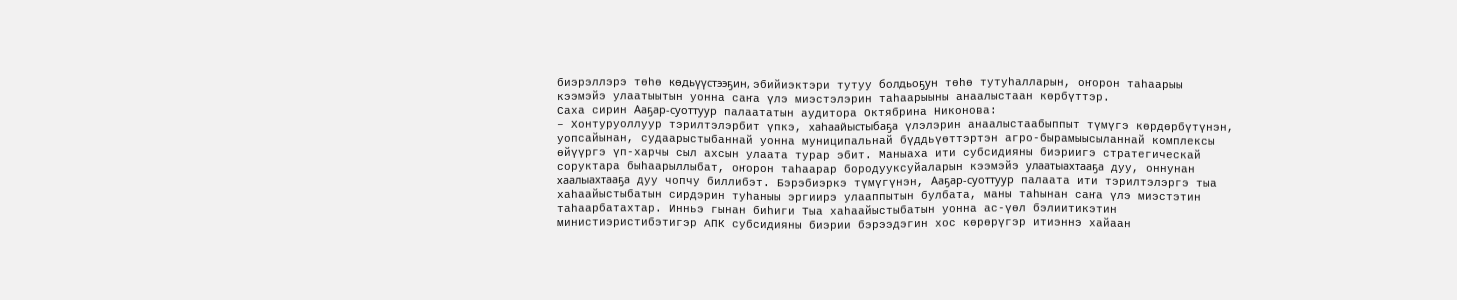биэрэллэрэ төһө көдьүүстээҕин, эбийиэктэри тутуу болдьоҕун төһө тутуһалларын, оҥорон таһаарыы кээмэйэ улаатыытын уонна саҥа үлэ миэстэлэрин таһаарыыны анаалыстаан көрбүттэр.
Саха сирин Ааҕар-суоттуур палаататын аудитора Октябрина Никонова:
– Хонтуруоллуур тэрилтэлэрбит үпкэ, хаһаайыстыбаҕа үлэлэрин анаалыстаабыппыт түмүгэ көрдөрбүтүнэн, уопсайынан, судаарыстыбаннай уонна муниципальнай бүддьүөттэртэн агро-бырамыысыланнай комплексы өйүүргэ үп-харчы сыл ахсын улаата турар эбит. Маныаха ити субсидияны биэриигэ стратегическай соруктара быһаарыллыбат, оҥорон таһаарар бородууксуйаларын кээмэйэ улаатыахтааҕа дуу, оннунан хаалыахтааҕа дуу чопчу биллибэт. Бэрэбиэркэ түмүгүнэн, Ааҕар-суоттуур палаата ити тэрилтэлэргэ тыа хаһаайыстыбатын сирдэрин туһаныы эргиирэ улааппытын булбата, маны таһынан саҥа үлэ миэстэтин таһаарбатахтар. Инньэ гынан биһиги Тыа хаһаайыстыбатын уонна ас-үөл бэлиитикэтин министиэристибэтигэр АПК субсидияны биэрии бэрээдэгин хос көрөрүгэр итиэннэ хайаан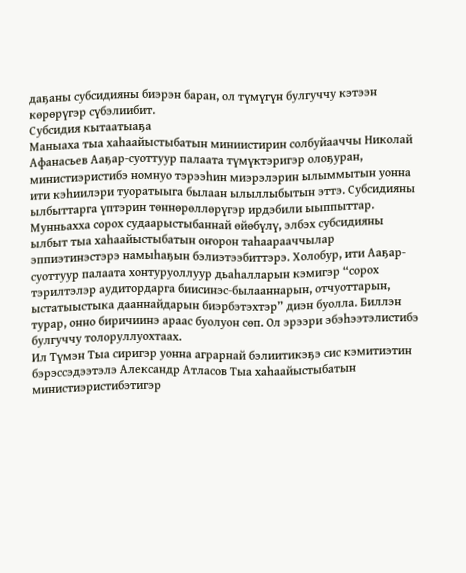даҕаны субсидияны биэрэн баран, ол түмүгүн булгуччу кэтээн көрөрүгэр сүбэлиибит.
Субсидия кытаатыаҕа
Маныаха тыа хаһаайыстыбатын миниистирин солбуйааччы Николай Афанасьев Ааҕар-суоттуур палаата түмүктэригэр олоҕуран, министиэристибэ номнуо тэрээһин миэрэлэрин ылыммытын уонна ити кэһиилэри туоратыыга былаан ылыллыбытын эттэ. Субсидияны ылбыттарга үптэрин төннөрөллөрүгэр ирдэбили ыыппыттар.
Мунньахха сорох судаарыстыбаннай өйөбүлү, элбэх субсидияны ылбыт тыа хаһаайыстыбатын оҥорон таһаарааччылар эппиэтинэстэрэ намыһаҕын бэлиэтээбиттэрэ. Холобур, ити Ааҕар-суоттуур палаата хонтуруоллуур дьаһалларын кэмигэр “сорох тэрилтэлэр аудитордарга биисинэс-былааннарын, отчуоттарын, ыстатыыстыка дааннайдарын биэрбэтэхтэр” диэн буолла. Биллэн турар, онно биричиинэ араас буолуон сөп. Ол эрээри эбэһээтэлистибэ булгуччу толоруллуохтаах.
Ил Түмэн Тыа сиригэр уонна аграрнай бэлиитикэҕэ сис кэмитиэтин бэрэссэдээтэлэ Александр Атласов Тыа хаһаайыстыбатын министиэристибэтигэр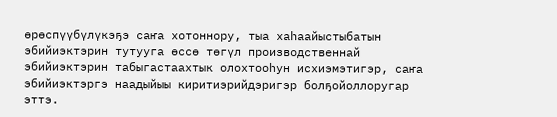өрөспүүбүлүкэҕэ саҥа хотоннору, тыа хаһаайыстыбатын эбийиэктэрин тутууга өссө төгүл производственнай эбийиэктэрин табыгастаахтык олохтооһун исхиэмэтигэр, саҥа эбийиэктэргэ наадыйыы киритиэрийдэригэр болҕойоллоругар эттэ.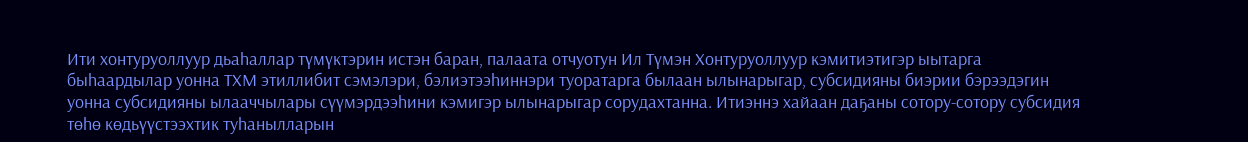Ити хонтуруоллуур дьаһаллар түмүктэрин истэн баран, палаата отчуотун Ил Түмэн Хонтуруоллуур кэмитиэтигэр ыытарга быһаардылар уонна ТХМ этиллибит сэмэлэри, бэлиэтээһиннэри туоратарга былаан ылынарыгар, субсидияны биэрии бэрээдэгин уонна субсидияны ылааччылары сүүмэрдээһини кэмигэр ылынарыгар сорудахтанна. Итиэннэ хайаан даҕаны сотору-сотору субсидия төһө көдьүүстээхтик туһанылларын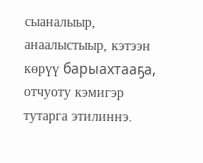сыаналыыр, анаалыстыыр, кэтээн көрүү барыахтааҕа, отчуоту кэмигэр тутарга этилиннэ.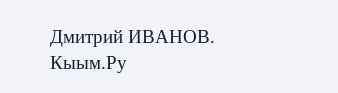Дмитрий ИВАНОВ.
Кыым.Ру